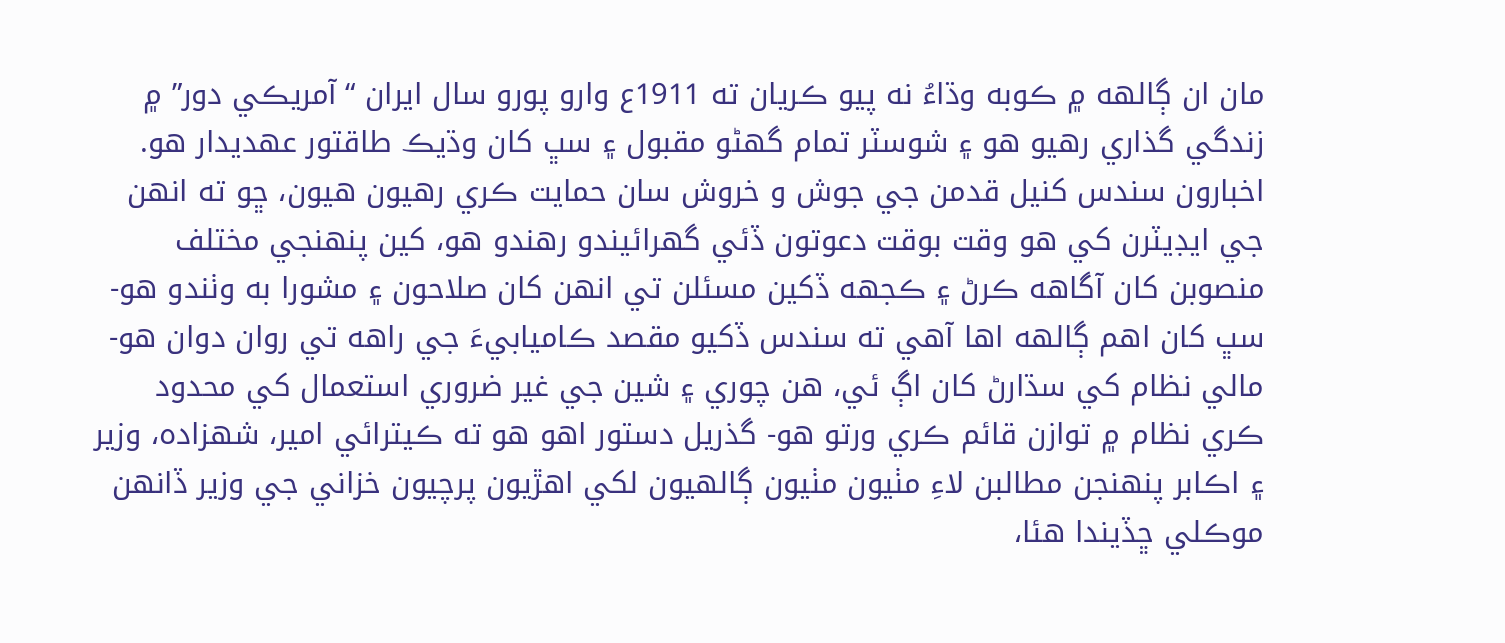مان ان ڳالهه ۾ ڪوبه وڌاءُ نه پيو ڪريان ته 1911ع وارو پورو سال ايران “آمريڪي دور” ۾ زندگي گذاري رهيو هو ۽ شوسٽر تمام گهڻو مقبول ۽ سڀ کان وڌيڪ طاقتور عهديدار هو. اخبارون سندس کنيل قدمن جي جوش و خروش سان حمايت ڪري رهيون هيون، ڇو ته انهن جي ايڊيٽرن کي هو وقت بوقت دعوتون ڏئي گهرائيندو رهندو هو، کين پنهنجي مختلف منصوبن کان آگاهه ڪرڻ ۽ ڪجهه ڏکين مسئلن تي انهن کان صلاحون ۽ مشورا به وٺندو هو-
سڀ کان اهم ڳالهه اها آهي ته سندس ڏکيو مقصد ڪاميابيءَ جي راهه تي روان دوان هو- مالي نظام کي سڌارڻ کان اڳ ئي، هن چوري ۽ شين جي غير ضروري استعمال کي محدود ڪري نظام ۾ توازن قائم ڪري ورتو هو- گذريل دستور اهو هو ته ڪيترائي امير، شهزاده، وزير ۽ اڪابر پنهنجن مطالبن لاءِ مٺيون مٺيون ڳالهيون لکي اهڙيون پرچيون خزاني جي وزير ڏانهن موڪلي ڇڏيندا هئا،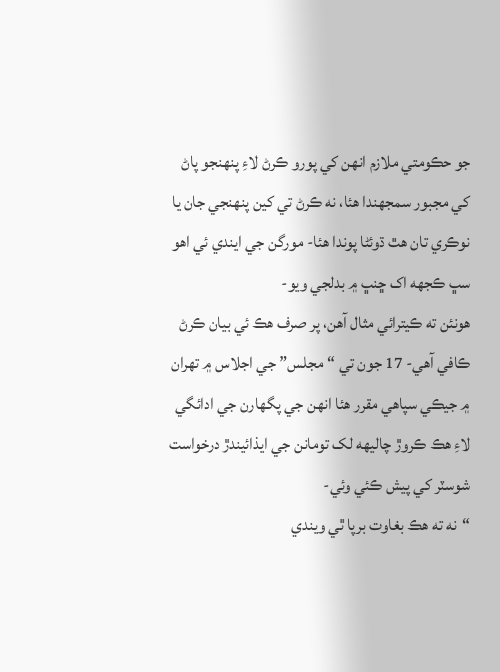جو حڪومتي ملازم انهن کي پورو ڪرڻ لاءِ پنهنجو پاڻ کي مجبور سمجهندا هئا، نه ڪرڻ تي کين پنهنجي جان يا نوڪري تان هٿ ڌوئڻا پوندا هئا- مورگن جي ايندي ئي اهو سڀ ڪجهه اک ڇنڀ ۾ بدلجي ويو-
هونئن ته ڪيترائي مثال آهن، پر صرف هڪ ئي بيان ڪرڻ ڪافي آهي- 17 جون تي “مجلس” جي اجلاس ۾ تهران ۾ جيڪي سپاهي مقرر هئا انهن جي پگهارن جي ادائگي لاءِ هڪ ڪروڙ چاليهه لک تومانن جي ايذائيندڙ درخواست شوسٽر کي پيش ڪئي وئي-
“نه ته هڪ بغاوت برپا ٿي ويندي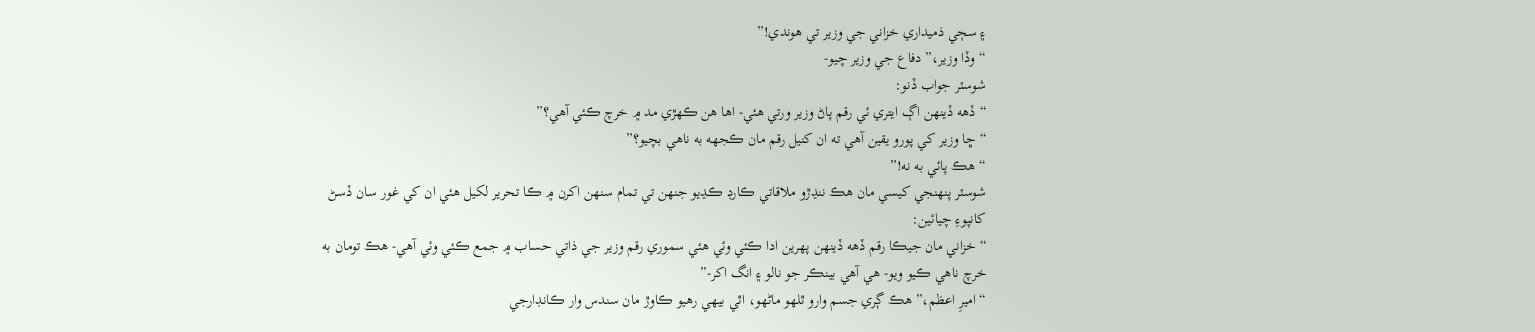۽ سڄي ذميداري خزاني جي وزير تي هوندي!”
“وڏا وزير،” دفاع جي وزير چيو-
شوسٽر جواب ڏنو:
“ڏهه ڏينهن اڳ ايتري ئي رقم پاڻ وزير ورتي هئي- اها هن ڪهڙي مد ۾ خرچ ڪئي آهي؟”
“ڇا وزير کي پورو يقين آهي ته ان کنيل رقم مان ڪجهه به ناهي بچيو؟”
“هڪ پائي به نه!”
شوسٽر پنهنجي کيسي مان هڪ ننڍڙو ملاقاتي ڪارڊ ڪڍيو جنهن تي تمام سنهن اکرن ۾ ڪا تحرير لکيل هئي ان کي غور سان ڏسڻ کانپوءِ چيائين:
“خزاني مان جيڪا رقم ڏهه ڏينهن پهرين ادا ڪئي وئي هئي سموري رقم وزير جي ذاتي حساب ۾ جمع ڪئي وئي آهي- هڪ تومان به خرچ ناهي ڪيو ويو- هي آهي بينڪر جو نالو ۽ انگ اکر-”
“اميرِ اعظم،” هڪ ڳري جسم وارو ٿلهو ماڻهو، اٿي بيهي رهيو ڪاوڙ مان سندس وار ڪانڊارجي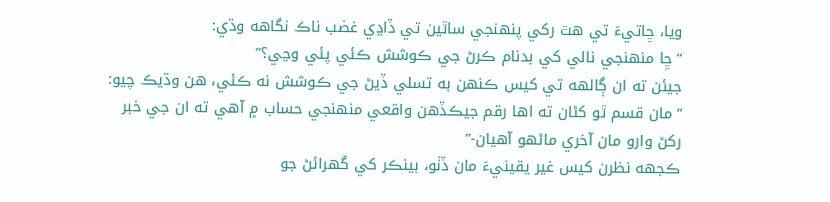ويا، ڇاتيءَ تي هٿ رکي پنهنجي ساٿين تي ڏاڍي غضب ناڪ نگاهه وڌي:
“ڇا منهنجي نالي کي بدنام ڪرڻ جي ڪوشش ڪئي پئي وڃي؟”
جيئن ته ان ڳالهه تي کيس ڪنهن به تسلي ڏيڻ جي ڪوشش نه ڪئي، هن وڌيڪ چيو:
“مان قسم ٿو کڻان ته اها رقم جيڪڏهن واقعي منهنجي حساب ۾ آهي ته ان جي خبر رکڻ وارو مان آخري ماڻهو آهيان-”
ڪجهه نظرن کيس غير يقينيءَ مان ڏٺو، بينڪر کي گهرائڻ جو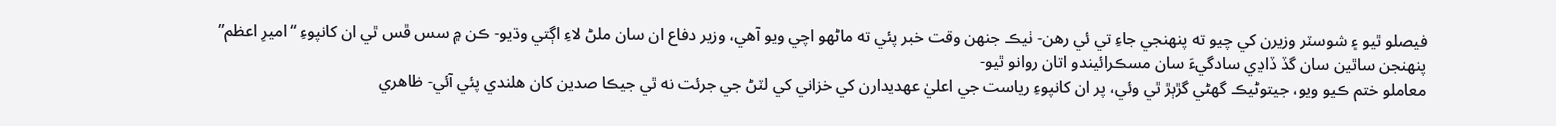فيصلو ٿيو ۽ شوسٽر وزيرن کي چيو ته پنهنجي جاءِ تي ئي رهن- ٺيڪ جنهن وقت خبر پئي ته ماڻهو اچي ويو آهي، وزير دفاع ان سان ملڻ لاءِ اڳتي وڌيو- ڪن ۾ سس ڦس ٿي ان کانپوءِ “اميرِ اعظم” پنهنجن ساٿين سان گڏ ڏاڍي سادگيءَ سان مسڪرائيندو اتان روانو ٿيو-
معاملو ختم ڪيو ويو، جيتوڻيڪ گهڻي گڙٻڙ ٿي وئي، پر ان کانپوءِ رياست جي اعليٰ عهديدارن کي خزاني کي لٽڻ جي جرئت نه ٿي جيڪا صدين کان هلندي پئي آئي- ظاهري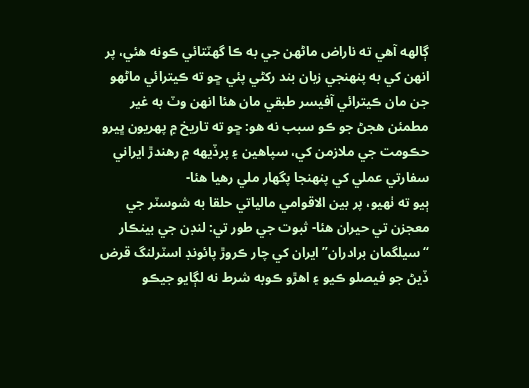ڳالهه آهي ته ناراض ماڻهن جي به ڪا گهٽتائي ڪونه هئي، پر انهن کي به پنهنجي زبان بند رکڻي پئي ڇو ته ڪيترائي ماڻهو جن مان ڪيترائي آفيسر طبقي مان هئا انهن وٽ به غير مطمئن هجڻ جو ڪو سبب نه هو: ڇو ته تاريخ ۾ پهريون ڀيرو حڪومت جي ملازمن کي، سپاهين ۽ پرڏيهه ۾ رهندڙ ايراني سفارتي عملي کي پنهنجا پگهار ملي رهيا هئا-
ٻيو ته ٺهيو، پر بين الاقوامي مالياتي حلقا به شوسٽر جي معجزن تي حيران هئا- ثبوت جي طور تي: لنڊن جي بينڪار “سيلگمان برادران” ايران کي چار ڪروڙ پائونڊ اسٽرلنگ قرض ڏيڻ جو فيصلو ڪيو ۽ اهڙو ڪوبه شرط نه لڳايو جيڪو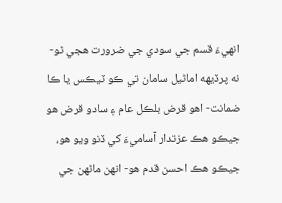انهيءَ قسم جي سودي جي ضرورت هجي ٿو- نه پرڏيهه اماڻيل سامان تي ڪو ٽيڪس يا ڪا ضمانت- اهو قرض بلڪل عام ۽ سادو قرض هو جيڪو هڪ عزتدار آساميءَ کي ڏنو ويو هو، جيڪو هڪ احسن قدم هو- انهن ماڻهن جي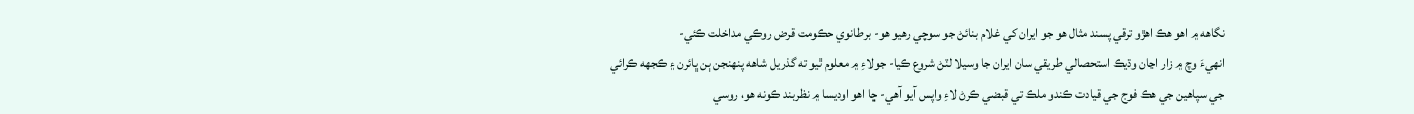نگاهه ۾ اهو هڪ اهڙو ترقي پسند مثال هو جو ايران کي غلام بنائڻ جو سوچي رهيو هو- برطانوي حڪومت قرض روڪي مداخلت ڪئي-
انهيءَ وچ ۾ زار اڃان وڌيڪ استحصالي طريقي سان ايران جا وسيلا لٽڻ شروع ڪيا- جولاءِ ۾ معلوم ٿيو ته گذريل شاهه پنهنجن ٻن ڀائرن ۽ ڪجهه ڪرائي جي سپاهين جي هڪ فوج جي قيادت ڪندو ملڪ تي قبضي ڪرڻ لاءِ واپس آيو آهي- ڇا اهو اوديسا ۾ نظربند ڪونه هو، روسي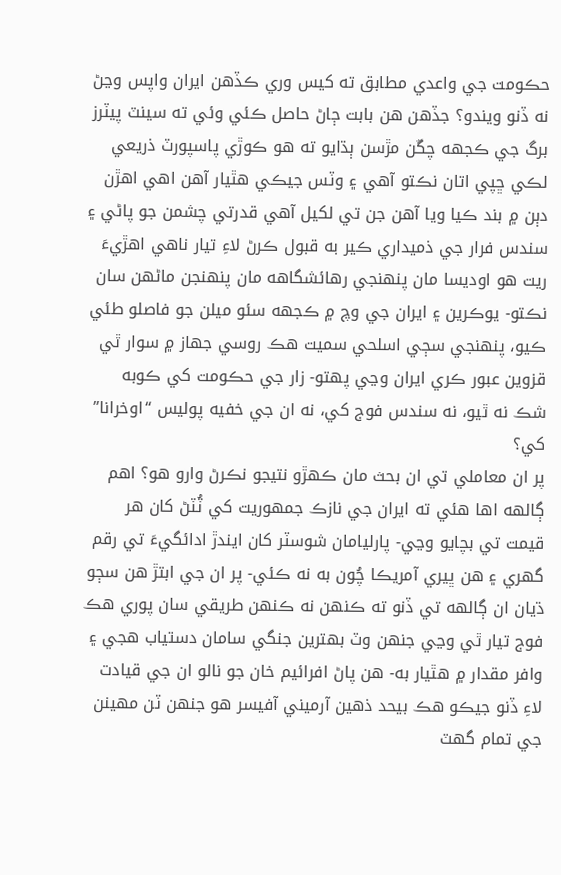حڪومت جي واعدي مطابق ته کيس وري ڪڏهن ايران واپس وڃڻ نه ڏنو ويندو؟ جڏهن هن بابت ڄاڻ حاصل ڪئي وئي ته سينٽ پيٽرز برگ جي ڪجهه چڱن مڙسن ٻڌايو ته هو ڪوڙي پاسپورٽ ذريعي لڪي ڇپي اتان نڪتو آهي ۽ وٽس جيڪي هٿيار آهن اهي اهڙن دٻن ۾ بند ڪيا ويا آهن جن تي لکيل آهي قدرتي چشمن جو پاڻي ۽ سندس فرار جي ذميداري ڪير به قبول ڪرڻ لاءِ تيار ناهي اهڙيءَ ريت هو اوديسا مان پنهنجي رهائشگاهه مان پنهنجن ماڻهن سان نڪتو- يوڪرين ۽ ايران جي وچ ۾ ڪجهه سئو ميلن جو فاصلو طئي ڪيو، پنهنجي سڄي اسلحي سميت هڪ روسي جهاز ۾ سوار ٿي قزوين عبور ڪري ايران وڃي پهتو- زار جي حڪومت کي ڪوبه شڪ نه ٿيو، نه سندس فوج کي، نه ان جي خفيه پوليس “اوخرانا” کي؟
پر ان معاملي تي ان بحث مان ڪهڙو نتيجو نڪرڻ وارو هو؟ اهم ڳالهه اها هئي ته ايران جي نازڪ جمهوريت کي ٽُٽڻ کان هر قيمت تي بچايو وڃي- پارليامان شوسٽر کان ايندڙ ادائگيءَ تي رقم گهري ۽ هن ڀيري آمريڪا چُون به نه ڪئي- پر ان جي ابتڙ هن سڄو ڌيان ان ڳالهه تي ڏنو ته ڪنهن نه ڪنهن طريقي سان پوري هڪ فوج تيار ٿي وڃي جنهن وٽ بهترين جنگي سامان دستياب هجي ۽ وافر مقدار ۾ هٿيار به- هن پاڻ افرائيم خان جو نالو ان جي قيادت لاءِ ڏنو جيڪو هڪ بيحد ذهين آرميني آفيسر هو جنهن ٽن مهينن جي تمام گهٽ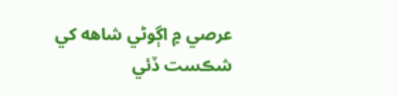عرصي ۾ اڳوڻي شاهه کي شڪست ڏئي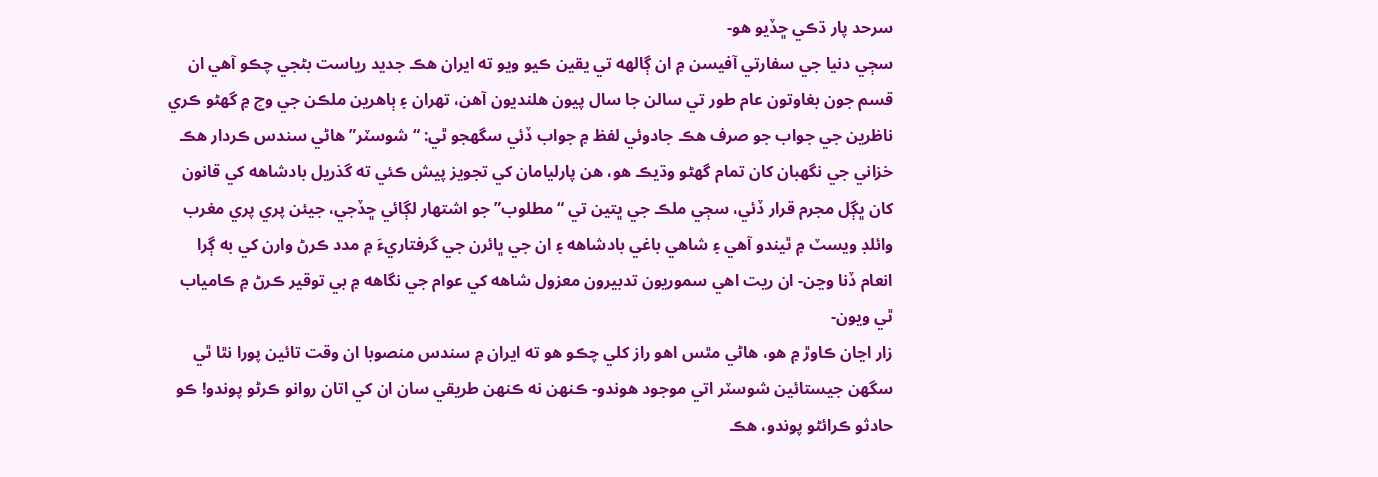سرحد پار ڌڪي ڇڏيو هو-
سڄي دنيا جي سفارتي آفيسن ۾ ان ڳالهه تي يقين ڪيو ويو ته ايران هڪ جديد رياست بڻجي چڪو آهي ان قسم جون بغاوتون عام طور تي سالن جا سال پيون هلنديون آهن، تهران ۽ ٻاهرين ملڪن جي وچ ۾ گهڻو ڪري ناظرين جي جواب جو صرف هڪ جادوئي لفظ ۾ جواب ڏئي سگهجو ٿي: “شوسٽر” هاڻي سندس ڪردار هڪ خزاني جي نگهبان کان تمام گهڻو وڌيڪ هو، هن پارليامان کي تجويز پيش ڪئي ته گذريل بادشاهه کي قانون کان ڀڳل مجرم قرار ڏئي، سڄي ملڪ جي ڀتين تي “مطلوب” جو اشتهار لڳائي ڇڏجي، جيئن پري پري مغرب وائلڊ ويسٽ ۾ ٿيندو آهي ۽ شاهي باغي بادشاهه ۽ ان جي ڀائرن جي گرفتاريءَ ۾ مدد ڪرڻ وارن کي به ڳرا انعام ڏنا وڃن- ان ريت اهي سموريون تدبيرون معزول شاهه کي عوام جي نگاهه ۾ بي توقير ڪرڻ ۾ ڪامياب ٿي ويون-
زار اڃان ڪاوڙ ۾ هو، هاڻي مٿس اهو راز کلي چڪو هو ته ايران ۾ سندس منصوبا ان وقت تائين پورا نٿا ٿي سگهن جيستائين شوسٽر اتي موجود هوندو- ڪنهن نه ڪنهن طريقي سان ان کي اتان روانو ڪرڻو پوندو! ڪو حادثو ڪرائڻو پوندو، هڪ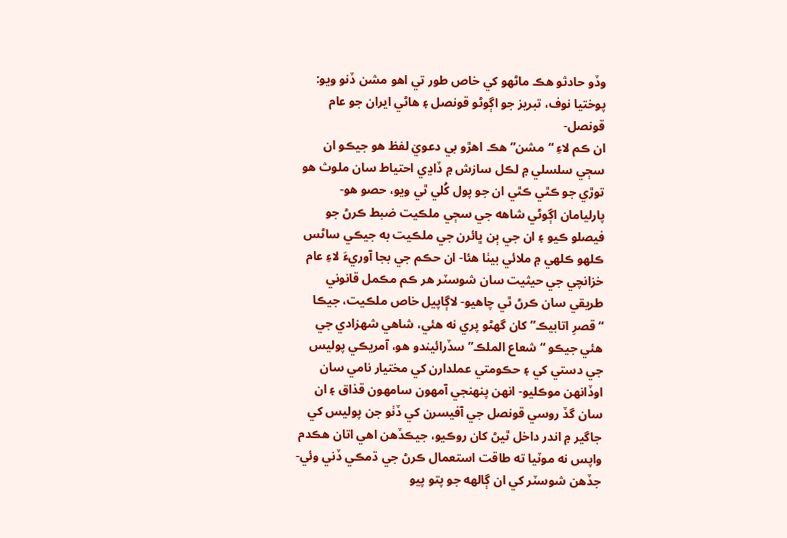وڏو حادثو هڪ ماڻهو کي خاص طور تي اهو مشن ڏنو ويو: پوختيا نوف، تبريز جو اڳوڻو قونصل ۽ هاڻي ايران جو عام قونصل-
ان ڪم لاءِ “مشن” هڪ اهڙو بي دعويٰ لفظ هو جيڪو ان سڄي سلسلي ۾ لڪل سازش ۾ ڏاڍي احتياط سان ملوث هو توڙي جو ڪٿي ڪٿي ان جو پول کُلي ٿي ويو، حصو هو- پارليامان اڳوڻي شاهه جي سڄي ملڪيت ضبط ڪرڻ جو فيصلو ڪيو ۽ ان جي ٻن ڀائرن جي ملڪيت به جيڪي ساڻس ڪلهو ڪلهي ۾ ملائي بيٺا هئا- ان حڪم جي بجا آوريءَ لاءِ عام خزانچي جي حيثيت سان شوسٽر هر ڪم مڪمل قانوني طريقي سان ڪرڻ ٿي چاهيو- لاڳاپيل خاص ملڪيت، جيڪا “قصرِ اتابيڪ” کان گهڻو پري نه هئي، شاهي شهزادي جي هئي جيڪو “شعاع الملڪ” سڏرائيندو هو، آمريڪي پوليس جي دستي کي ۽ حڪومتي عملدارن کي مختيار نامي سان اوڏانهن موڪليو- انهن پنهنجي آمهون سامهون قذاق ۽ ان سان گڏ روسي قونصل جي آفيسرن کي ڏٺو جن پوليس کي جاگير ۾ اندر داخل ٿيڻ کان روڪيو، جيڪڏهن اهي اتان هڪدم واپس نه موٽيا ته طاقت استعمال ڪرڻ جي ڌمڪي ڏني وئي-
جڏهن شوسٽر کي ان ڳالهه جو پتو پيو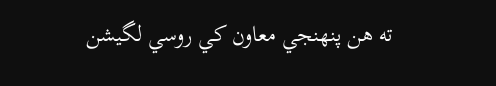ته هن پنهنجي معاون کي روسي لگيشن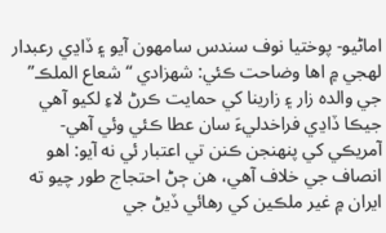اماڻيو- پوختيا نوف سندس سامهون آيو ۽ ڏاڍي رعبدار لهجي ۾ اها وضاحت ڪئي: شهزادي “شعاع الملڪ” جي والده زار ۽ زارينا کي حمايت ڪرڻ لاءِ لکيو آهي جيڪا ڏاڍي فراخدليءَ سان عطا ڪئي وئي آهي-
آمريڪي کي پنهنجن ڪنن تي اعتبار ئي نه آيو: اهو انصاف جي خلاف آهي، هن ڄڻ احتجاج طور چيو ته ايران ۾ غير ملڪين کي رهائي ڏيڻ جي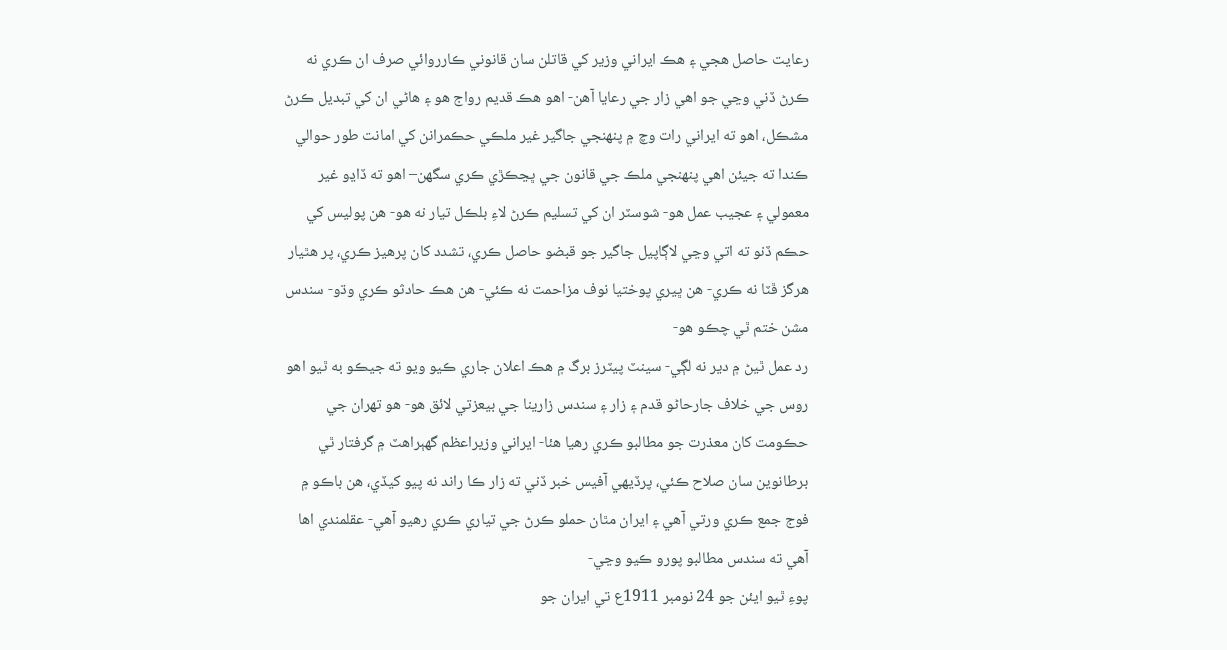رعايت حاصل هجي ۽ هڪ ايراني وزير کي قاتلن سان قانوني ڪارروائي صرف ان ڪري نه ڪرڻ ڏني وڃي جو اهي زار جي رعايا آهن- اهو هڪ قديم رواج هو ۽ هاڻي ان کي تبديل ڪرڻ مشڪل، اهو ته ايراني رات وچ ۾ پنهنجي جاگير غير ملڪي حڪمرانن کي امانت طور حوالي ڪندا ته جيئن اهي پنهنجي ملڪ جي قانون جي ڀڃڪڙي ڪري سگهن– اهو ته ڏاڍو غير معمولي ۽ عجيب عمل هو- شوسٽر ان کي تسليم ڪرڻ لاءِ بلڪل تيار نه هو- هن پوليس کي حڪم ڏنو ته اتي وڃي لاڳاپيل جاگير جو قبضو حاصل ڪري، تشدد کان پرهيز ڪري، پر هٿيار هرگز ڦٽا نه ڪري- هن ڀيري پوختيا نوف مزاحمت نه ڪئي- هن هڪ حادثو ڪري وڌو- سندس مشن ختم ٿي چڪو هو-
رد عمل ٿيڻ ۾ دير نه لڳي- سينٽ پيٽرز برگ ۾ هڪ اعلان جاري ڪيو ويو ته جيڪو به ٿيو اهو روس جي خلاف جارحاڻو قدم ۽ زار ۽ سندس زارينا جي بيعزتي لائق هو- هو تهران جي حڪومت کان معذرت جو مطالبو ڪري رهيا هئا- ايراني وزيراعظم گهٻراهٽ ۾ گرفتار ٿي برطانوين سان صلاح ڪئي، پرڏيهي آفيس خبر ڏني ته زار ڪا راند نه پيو کيڏي، هن باڪو ۾ فوج جمع ڪري ورتي آهي ۽ ايران مٿان حملو ڪرڻ جي تياري ڪري رهيو آهي- عقلمندي اها آهي ته سندس مطالبو پورو ڪيو وڃي-
پوءِ ٿيو ايئن جو 24 نومبر 1911ع تي ايران جو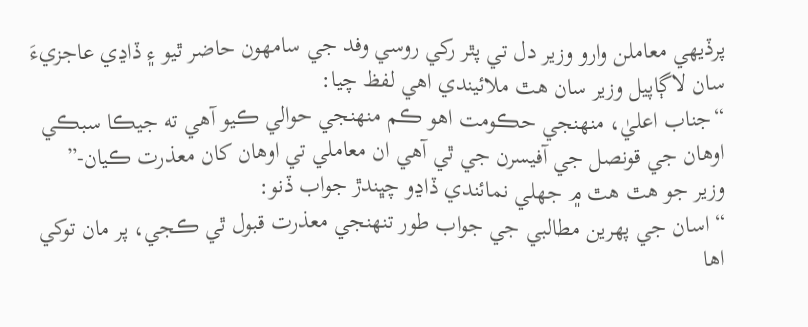پرڏيهي معاملن وارو وزير دل تي پٿر رکي روسي وفد جي سامهون حاضر ٿيو ۽ ڏاڍي عاجزيءَ سان لاڳاپيل وزير سان هٿ ملائيندي اهي لفظ چيا:
“جناب اعليٰ، منهنجي حڪومت اهو ڪم منهنجي حوالي ڪيو آهي ته جيڪا سبڪي اوهان جي قونصل جي آفيسرن جي ٿي آهي ان معاملي تي اوهان کان معذرت ڪيان-”
وزير جو هٿ هٿ ۾ جهلي نمائندي ڏاڍو چڀندڙ جواب ڏنو:
“اسان جي پهرين مطالبي جي جواب طور تنهنجي معذرت قبول ٿي ڪجي، پر مان توکي اها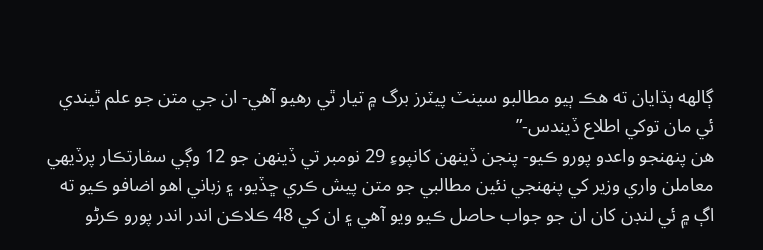ڳالهه ٻڌايان ته هڪ ٻيو مطالبو سينٽ پيٽرز برگ ۾ تيار ٿي رهيو آهي- ان جي متن جو علم ٿيندي ئي مان توکي اطلاع ڏيندس-”
هن پنهنجو واعدو پورو ڪيو- پنجن ڏينهن کانپوءِ 29 نومبر تي ڏينهن جو 12 وڳي سفارتڪار پرڏيهي معاملن واري وزير کي پنهنجي نئين مطالبي جو متن پيش ڪري ڇڏيو، ۽ زباني اهو اضافو ڪيو ته اڳ ۾ ئي لنڊن کان ان جو جواب حاصل ڪيو ويو آهي ۽ ان کي 48 ڪلاڪن اندر اندر پورو ڪرڻو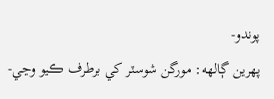پوندو-
پهرين ڳالهه: مورگن شوسٽر کي برطرف ڪيو وڃي-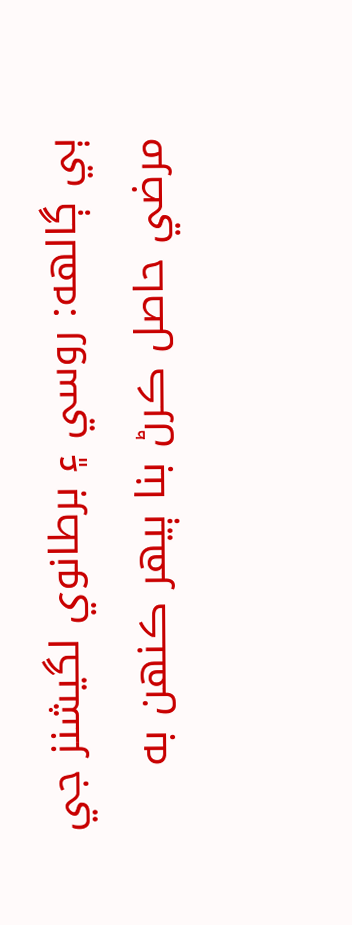ٻي ڳالهه: روسي ۽ برطانوي لگيشنز جي مرضي حاصل ڪرڻ بنا ٻيهر ڪنهن به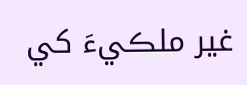غير ملڪيءَ کي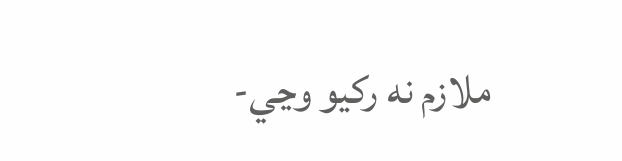ملازم نه رکيو وڃي-